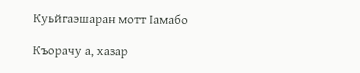Куьйгаэшаран мотт Iамабо

Къорачу а, хазар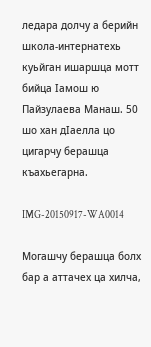ледара долчу а берийн школа-интернатехь куьйган ишаршца мотт бийца Iамош ю Пайзулаева Манаш. 50 шо хан дIаелла цо цигарчу берашца къахьегарна.

IMG-20150917-WA0014

Могашчу берашца болх бар а аттачех ца хилча,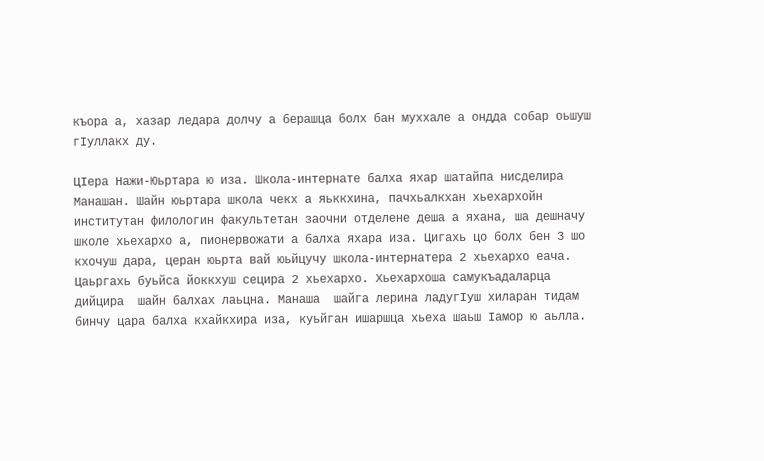къора а, хазар ледара долчу а берашца болх бан муххале а ондда собар оьшуш гIуллакх ду.

ЦIера Нажи-Юьртара ю иза. Школа-интернате балха яхар шатайпа нисделира Манашан. Шайн юьртара школа чекх а яьккхина, пачхьалкхан хьехархойн институтан филологин факультетан заочни отделене деша а яхана, ша дешначу школе хьехархо а, пионервожати а балха яхара иза. Цигахь цо болх бен 3 шо кхочуш дара, церан юьрта вай юьйцучу школа-интернатера 2 хьехархо еача. Цаьргахь буьйса йоккхуш сецира 2 хьехархо. Хьехархоша самукъадаларца дийцира  шайн балхах лаьцна. Манаша  шайга лерина ладугIуш хиларан тидам бинчу цара балха кхайкхира иза, куьйган ишаршца хьеха шаьш Iамор ю аьлла.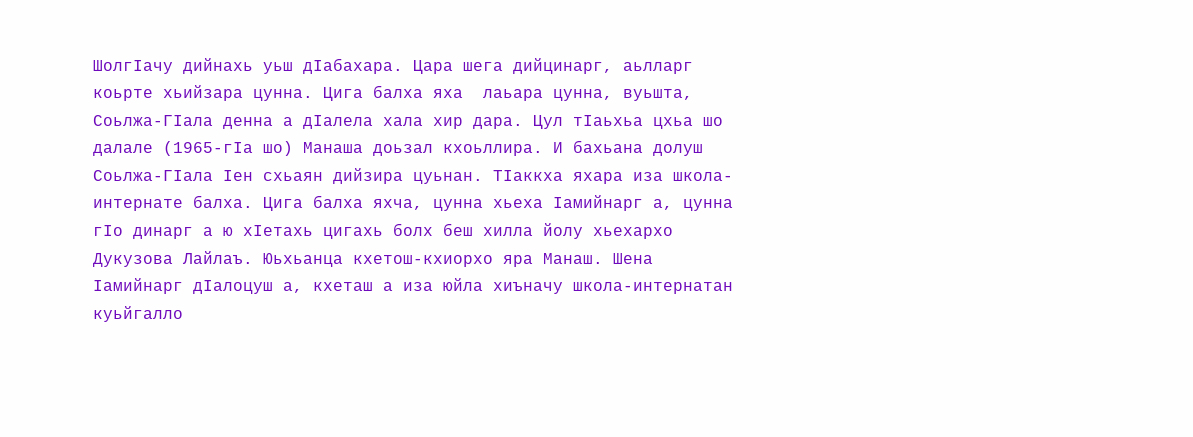ШолгIачу дийнахь уьш дIабахара. Цара шега дийцинарг, аьлларг коьрте хьийзара цунна. Цига балха яха  лаьара цунна, вуьшта, Соьлжа-ГIала денна а дIалела хала хир дара. Цул тIаьхьа цхьа шо далале (1965-гIа шо) Манаша доьзал кхоьллира. И бахьана долуш Соьлжа-ГIала Iен схьаян дийзира цуьнан. ТIаккха яхара иза школа-интернате балха. Цига балха яхча, цунна хьеха Iамийнарг а, цунна гIо динарг а ю хIетахь цигахь болх беш хилла йолу хьехархо Дукузова Лайлаъ. Юьхьанца кхетош-кхиорхо яра Манаш. Шена Iамийнарг дIалоцуш а, кхеташ а иза юйла хиъначу школа-интернатан куьйгалло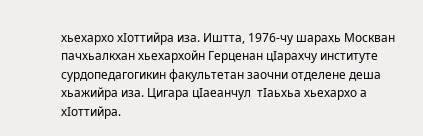хьехархо хIоттийра иза. Иштта, 1976-чу шарахь Москван пачхьалкхан хьехархойн Герценан цIарахчу институте сурдопедагогикин факультетан заочни отделене деша хьажийра иза. Цигара цIаеанчул  тIаьхьа хьехархо а хIоттийра.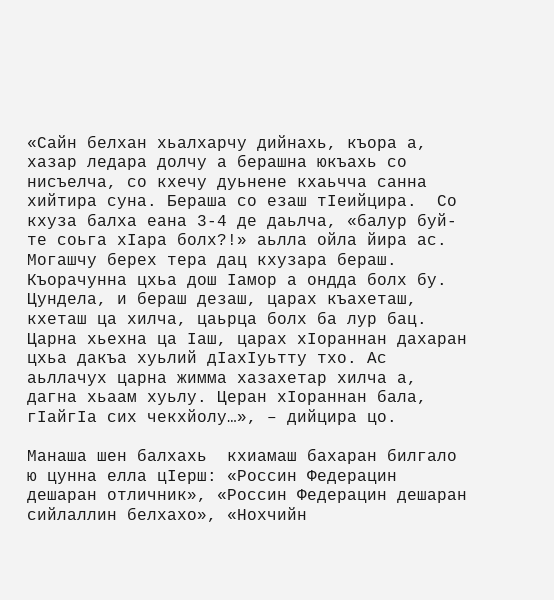«Сайн белхан хьалхарчу дийнахь, къора а, хазар ледара долчу а берашна юкъахь со нисъелча, со кхечу дуьнене кхаьчча санна хийтира суна. Бераша со езаш тIеийцира.  Со кхуза балха еана 3-4 де даьлча, «балур буй-те соьга хIара болх?!» аьлла ойла йира ас. Могашчу берех тера дац кхузара бераш. Къорачунна цхьа дош Iамор а ондда болх бу. Цундела, и бераш дезаш, царах къахеташ, кхеташ ца хилча, цаьрца болх ба лур бац. Царна хьехна ца Iаш, царах хIораннан дахаран цхьа дакъа хуьлий дIахIуьтту тхо. Ас аьллачух царна жимма хазахетар хилча а, дагна хьаам хуьлу. Церан хIораннан бала, гIайгIа сих чекхйолу…», – дийцира цо.

Манаша шен балхахь  кхиамаш бахаран билгало ю цунна елла цIерш: «Россин Федерацин дешаран отличник», «Россин Федерацин дешаран сийлаллин белхахо», «Нохчийн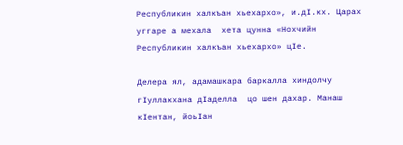Республикин халкъан хьехархо», и.дI.кх. Царах уггаре а мехала  хета цунна «Нохчийн Республикин халкъан хьехархо» цIе.

Делера ял, адамашкара баркалла хиндолчу гIуллакхана дIаделла  цо шен дахар. Манаш кIентан, йоьIан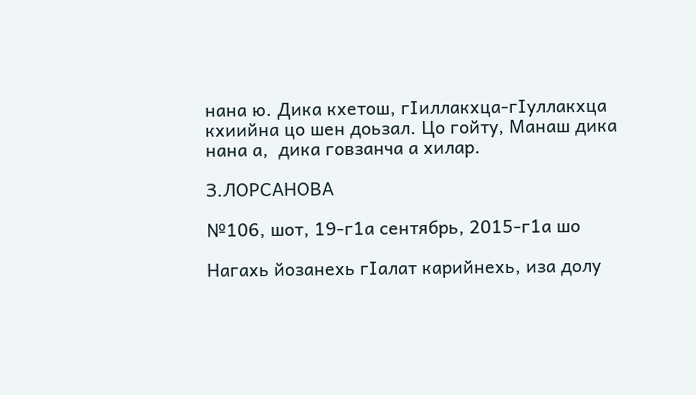нана ю. Дика кхетош, гIиллакхца-гIуллакхца кхиийна цо шен доьзал. Цо гойту, Манаш дика нана а,  дика говзанча а хилар.

З.ЛОРСАНОВА

№106, шот, 19-г1а сентябрь, 2015-г1а шо

Нагахь йозанехь гIалат карийнехь, иза долу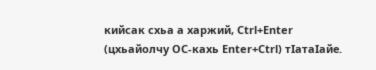кийсак схьа а харжий, Ctrl+Enter (цхьайолчу ОС-кахь Enter+Ctrl) тIатаIайе.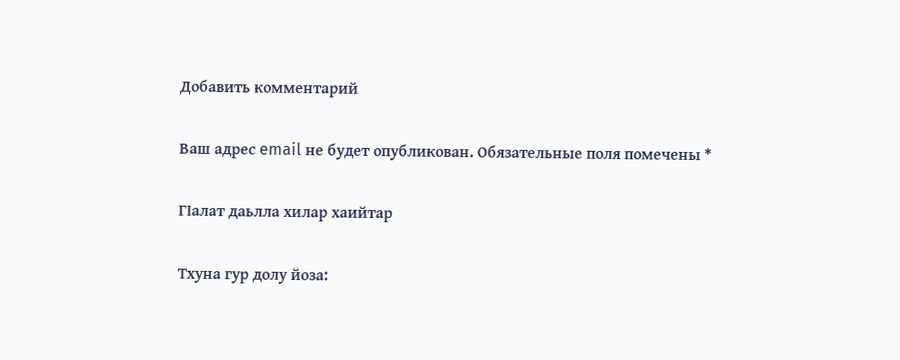Добавить комментарий

Ваш адрес email не будет опубликован. Обязательные поля помечены *

ГIалат даьлла хилар хаийтар

Тхуна гур долу йоза: